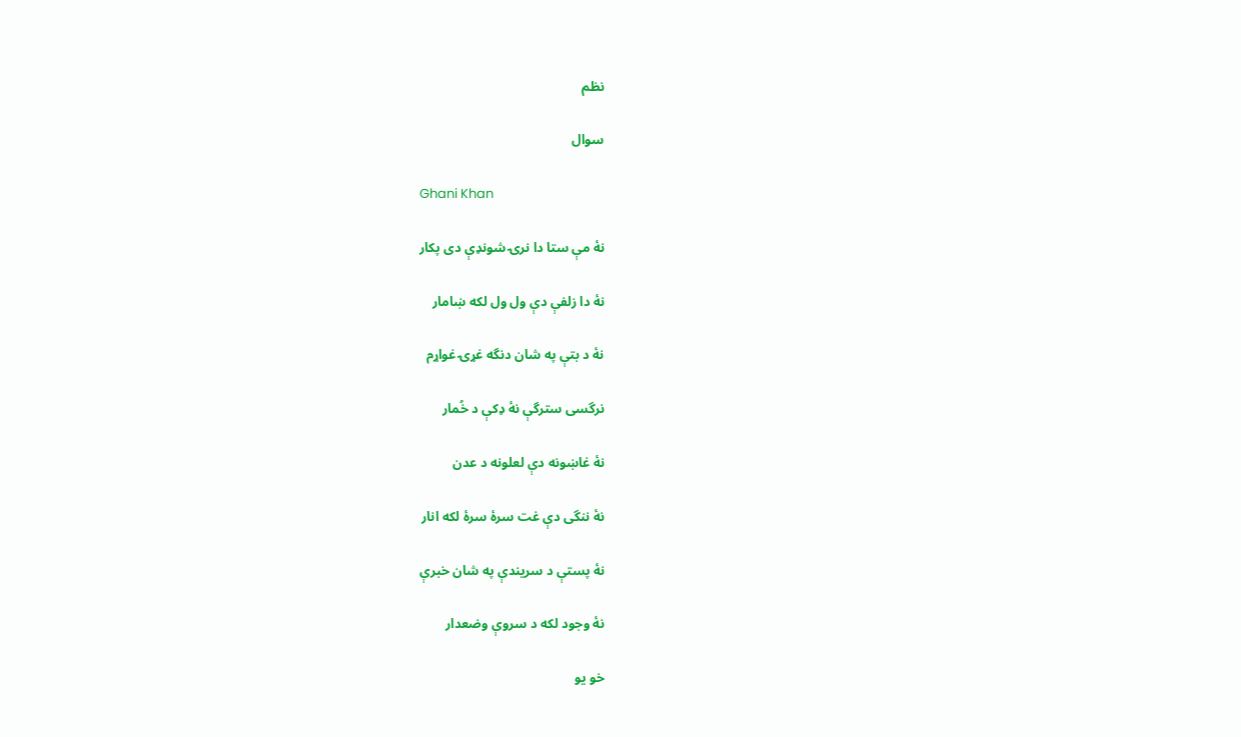نظم

سوال

Ghani Khan

نۀ مې ستا دا نرۍ شونډې دی پکار

نۀ دا زلفې دې ول ول لکه ښامار

نۀ د بتې په شان دنگه غړۍ غواړم

نرگسی سترگې نۀ ډکې د خُمار

نۀ غاښونه دې لعلونه د عدن

نۀ ننگی دې غت سرۀ سرۀ لکه انار

نۀ پستې د سريندې په شان خبرې

نۀ وجود لکه د سروې وضعدار

خو يو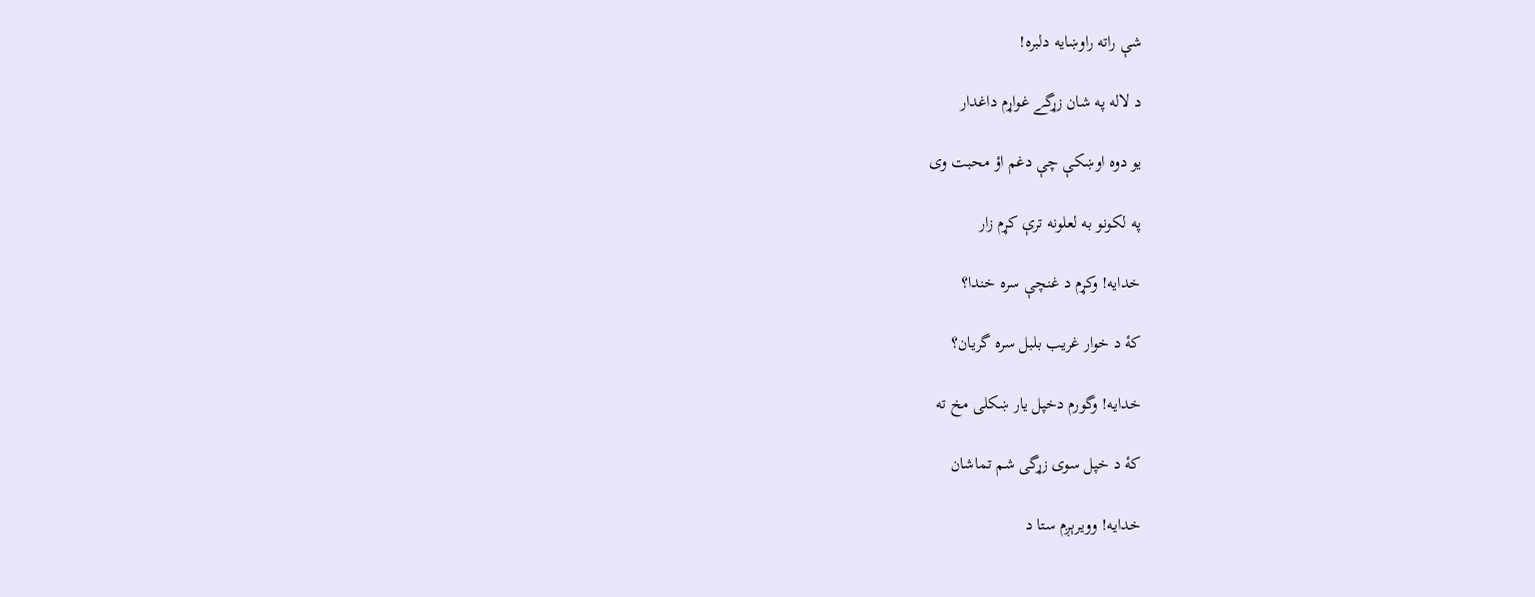شې راته راوښايه دلبره!

د لاله په شان زړگے غواړم داغدار

يو دوه اوښکې چې دغم اؤ محبت وی

په لکونو به لعلونه ترې کړم زار

خدايه! وکړم د غنچې سره خندا؟

کۀ د خوار غريب بلبل سره گريان؟

خدايه! وگورم دخپل يار ښکلی مخ ته

کۀ د خپل سوی زړگی شم تماشان

خدايه! وويرېږم ستا د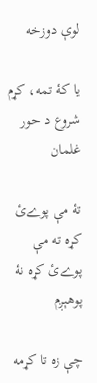لوې دوزخه

يا کۀ تمه، کړم شروع د حور غلمان

تۀ مې پوےئ کړه ته مې پوےئ کړه نۀ پوهېږم

چې زه تا کړمه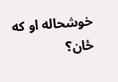خوشحاله او که ځان؟